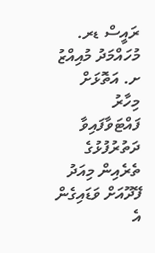ރައީސް ޑރ. މުހައްމަދު މުއިއްޒު ށ. އަތޮޅަށް މިހާރު ފައްޓަވާފައިވާ ދަތުރުފުޅުގެ ތެރެއިން މިއަދު ފޭދޫއަށް ވަޑައިގެން އެ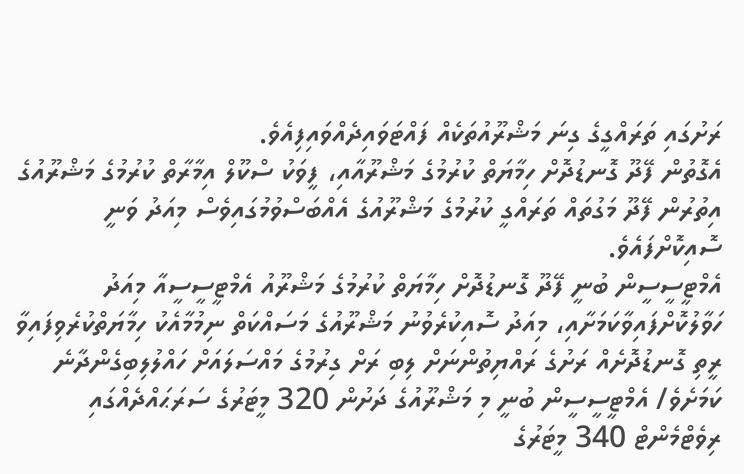ރަށުގައި ތަރައްގީގެ ގިނަ މަޝްރޫއުތަކެއް ފައްޓަވައިދެއްވައިފިއެވެ.
އެގޮތުން ފޭދޫ ގޮނޑުދޮށް ހިމާޔަތް ކުރުމުގެ މަޝްރޫއާއި، ފީވަކު ސްކޫލް އިމާރާތް ކުރުމުގެ މަޝްރޫއުގެ އިތުރުން ފޭދޫ މަގުތައް ތަރައްގީ ކުރުމުގެ މަޝްރޫއުގެ އެއްބަސްވުމުގައިވެސް މިއަދު ވަނީ ސޮއިކޮށްފައެވެ.
އެމްޓީސީސީން ބުނީ ފޭދޫ ގޮނޑުދޮށް ހިމާޔަތް ކުރުމުގެ މަޝްރޫއު އެމްޓީސީސީއާ މިއަދު ހަވާލުކޮށްފައިވާކަމަށާއި، މިއަދު ސޮއިކުރެވުނު މަޝްރޫއުގެ މަސައްކަތް ނިމުމާއެކު ހިމާޔަތްކުރެވިފައިވާ ރީތި ގޮނޑުދޮށެއް ރަށުގެ ރައްޔިތުންނަށް ލިބި ރަށް ގިރުމުގެ މައްސަލައަށް ހައްލުލިބިގެންދާނެ ކަމަށެވެ/ އެމްޓީސީސީން ބުނީ މި މަޝްރޫއުގެ ދަށުން 320 މީޓަރުގެ ސަރަޙައްދެއްގައި ރިވެޓްމެންޓް 340 މީޓަރުގެ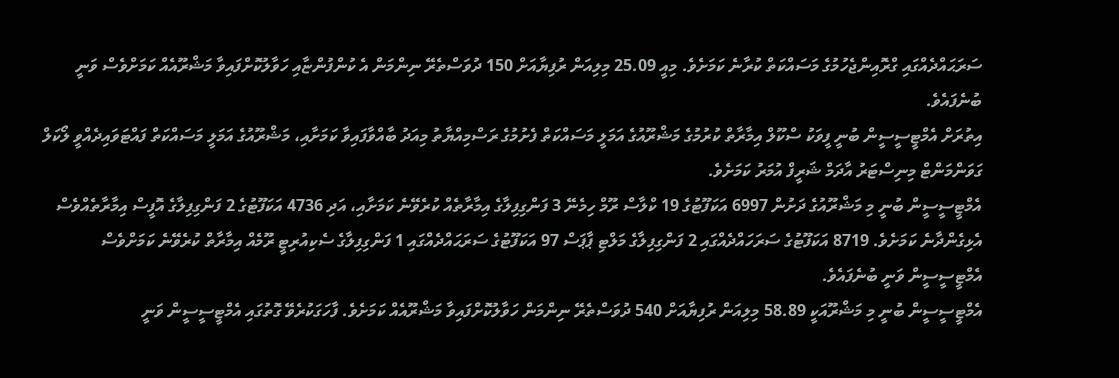ސަރަޙައްދެއްގައި ގްރޮއިންޖެހުމުގެ މަސައްކަތް ކުރާނެ ކަމަށެވެ. މިއީ 25.09 މިލިއަން ރުފިޔާއަށް 150 ދުވަސްތެރޭ ނިންމަން އެ ކުންފުންޏާއި ހަވާލުކޮށްފައިވާ މަޝްރޫއެއް ކަމަށްވެސް ވަނީ ބުނެފައެވެ.
އިތުރަށް އެމްޓީސީސީން ބުނީ ފީވަކު ސްކޫލް އިމާރާތް ކުރުމުގެ މަޝްރޫއުގެ އަމަލީ މަސައްކަތް ފެށުމުގެ ރަސްމިއްޔާތު މިއަދު ބާއްވާފައިވާ ކަމަށާއި، މަޝްރޫއުގެ އަމަލީ މަސައްކަތް ފައްޓަވައިދެއްވީ ލޯކަލް ގަވަންމަންޓް މިނިސްޓަރު އާދަމް ޝަރީފް އުމަރު ކަމަށެވެ.
އެމްޓީސީސީން ބުނީ މި މަޝްރޫއުގެ ދަށުން 6997 އަކަފޫޓުގެ 19 ކްލާސް ރޫމް ހިމެނޭ 3 ފަންގިފިލާގެ އިމާރާތެއް ކުރެވޭނެ ކަމަށާއި، އަދި 4736 އަކަފޫޓުގެ 2 ފަންގިފިލާގެ އޮފީސް އިމާރާތެއްވެސް އެޅިގެންދާނެ ކަމަށެވެ. 8719 އަކަފޫޓުގެ ސަރަހައްދެއްގައި 2 ފަންގިފިލާގެ މަލްޓި ޕާޕަސް 97 އަކަފޫޓުގެ ސަރަޙައްދެއްގައި 1 ފަންގިފިލާގެ ސެކިއުރިޓީ ރޫމެއް އިމާރާތް ކުރެވޭނެ ކަމަށްވެސް އެމްޓީސީސީން ވަނީ ބުނެފައެވެ.
އެމްޓީސީސީން ބުނީ މި މަޝްރޫއަކީ 58.89 މިލިއަން ރުފިޔާއަށް 540 ދުވަސްތެރޭ ނިންމަން ހަވާލުކޮށްފައިވާ މަޝްރޫއެއް ކަމަށެވެ. ފާހަގަކުރެވޭ ގޮތުގައި އެމްޓީސީސީން ވަނީ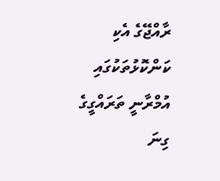ރާއްޖޭގެ އެކި ކަންކޮޅުތަކުގައި އުމްރާނީ ތަރައްގީގެ ގިނަ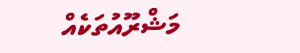މަޝްރޫއުތަކެއް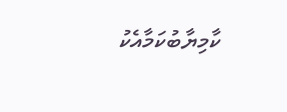ކާމިޔާބުކަމާއެކު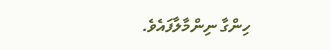ހިންގާ ނިންމާލާފައެވެ.